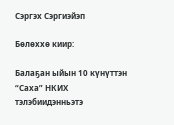Сэргэх Сэргиэйэп

Бөлөххө киир:

Балаҕан ыйын 10 күнүттэн “Саха” НКИХ тэлэбиидэнньэтэ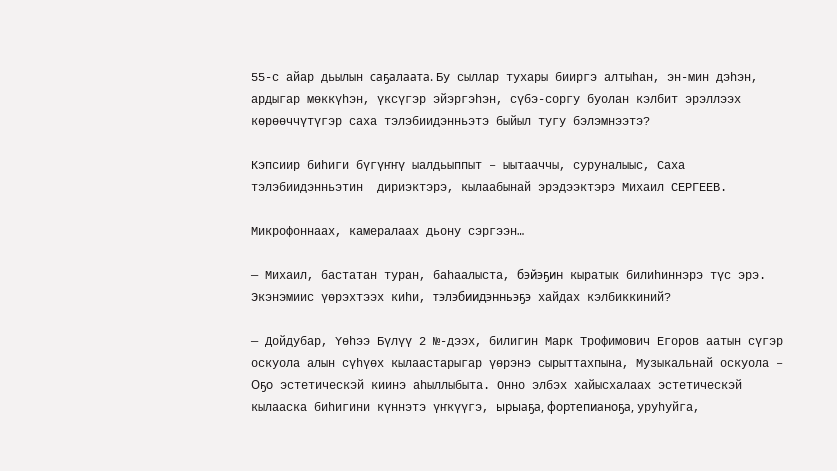55-с айар дьылын саҕалаата. Бу сыллар тухары бииргэ алтыһан, эн-мин дэһэн, ардыгар мөккүһэн, үксүгэр эйэргэһэн, сүбэ-соргу буолан кэлбит эрэллээх көрөөччүтүгэр саха тэлэбиидэнньэтэ быйыл тугу бэлэмнээтэ?

Кэпсиир биһиги бүгүҥҥү ыалдьыппыт – ыытааччы, суруналыыс, Саха тэлэбиидэнньэтин  дириэктэрэ, кылаабынай эрэдээктэрэ Михаил СЕРГЕЕВ.

Микрофоннаах, камералаах дьону сэргээн…

— Михаил, бастатан туран, баһаалыста, бэйэҕин кыратык билиһиннэрэ түс эрэ. Экэнэмиис үөрэхтээх киһи, тэлэбиидэнньэҕэ хайдах кэлбиккиний?

— Дойдубар, Үөһээ Бүлүү 2 №-дээх, билигин Марк Трофимович Егоров аатын сүгэр оскуола алын сүһүөх кылаастарыгар үөрэнэ сырыттахпына, Музыкальнай оскуола – Оҕо эстетическэй киинэ аһыллыбыта. Онно элбэх хайысхалаах эстетическэй кылааска биһигини күннэтэ үҥкүүгэ, ырыаҕа, фортепианоҕа, уруһуйга,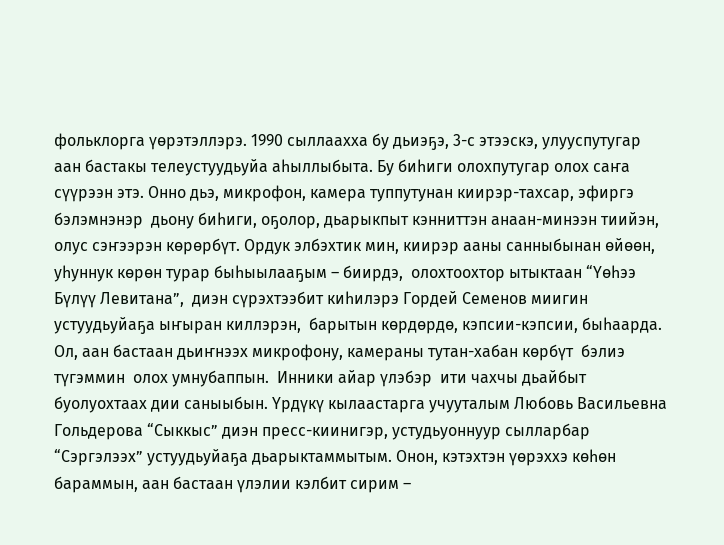фольклорга үөрэтэллэрэ. 1990 сыллаахха бу дьиэҕэ, 3-с этээскэ, улууспутугар аан бастакы телеустуудьуйа аһыллыбыта. Бу биһиги олохпутугар олох саҥа сүүрээн этэ. Онно дьэ, микрофон, камера туппутунан киирэр-тахсар, эфиргэ бэлэмнэнэр  дьону биһиги, оҕолор, дьарыкпыт кэнниттэн анаан-минээн тиийэн, олус сэҥээрэн көрөрбүт. Ордук элбэхтик мин, киирэр ааны санныбынан өйөөн,  уһуннук көрөн турар быһыылааҕым – биирдэ,  олохтоохтор ытыктаан “Үөһээ Бүлүү Левитана”,  диэн сүрэхтээбит киһилэрэ Гордей Семенов миигин устуудьуйаҕа ыҥыран киллэрэн,  барытын көрдөрдө, кэпсии-кэпсии, быһаарда. Ол, аан бастаан дьиҥнээх микрофону, камераны тутан-хабан көрбүт  бэлиэ түгэммин  олох умнубаппын.  Инники айар үлэбэр  ити чахчы дьайбыт буолуохтаах дии саныыбын. Үрдүкү кылаастарга учууталым Любовь Васильевна Гольдерова “Сыккыс” диэн пресс-киинигэр, устудьуоннуур сылларбар “Сэргэлээх” устуудьуйаҕа дьарыктаммытым. Онон, кэтэхтэн үөрэххэ көһөн бараммын, аан бастаан үлэлии кэлбит сирим –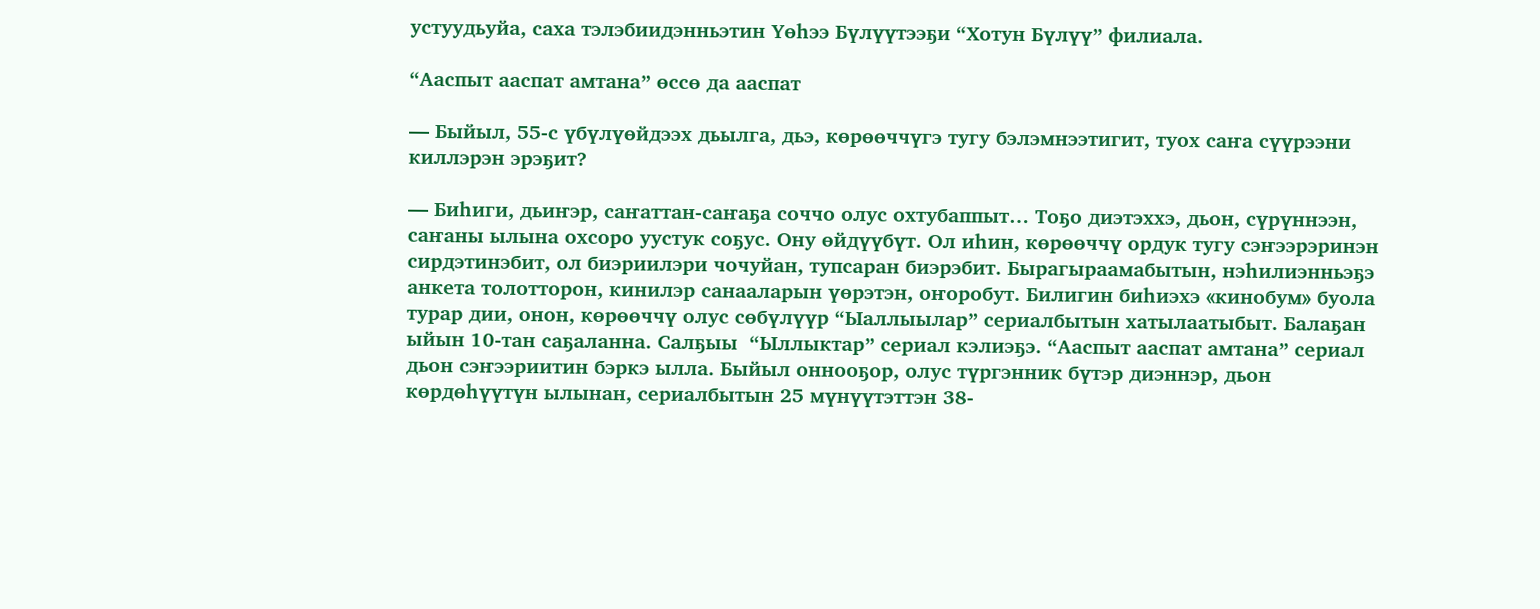устуудьуйа, саха тэлэбиидэнньэтин Үөһээ Бүлүүтээҕи “Хотун Бүлүү” филиала.

“Ааспыт ааспат амтана” өссө да ааспат

— Быйыл, 55-с үбүлүөйдээх дьылга, дьэ, көрөөччүгэ тугу бэлэмнээтигит, туох саҥа сүүрээни киллэрэн эрэҕит?

— Биһиги, дьиҥэр, саҥаттан-саҥаҕа соччо олус охтубаппыт… Тоҕо диэтэххэ, дьон, сүрүннээн, саҥаны ылына охсоро уустук соҕус. Ону өйдүүбүт. Ол иһин, көрөөччү ордук тугу сэҥээрэринэн сирдэтинэбит, ол биэриилэри чочуйан, тупсаран биэрэбит. Бырагыраамабытын, нэһилиэнньэҕэ анкета толотторон, кинилэр санааларын үөрэтэн, оҥоробут. Билигин биһиэхэ «кинобум» буола турар дии, онон, көрөөччү олус сөбүлүүр “Ыаллыылар” сериалбытын хатылаатыбыт. Балаҕан ыйын 10-тан саҕаланна. Салҕыы  “Ыллыктар” сериал кэлиэҕэ. “Ааспыт ааспат амтана” сериал дьон сэҥээриитин бэркэ ылла. Быйыл оннооҕор, олус түргэнник бүтэр диэннэр, дьон көрдөһүүтүн ылынан, сериалбытын 25 мүнүүтэттэн 38-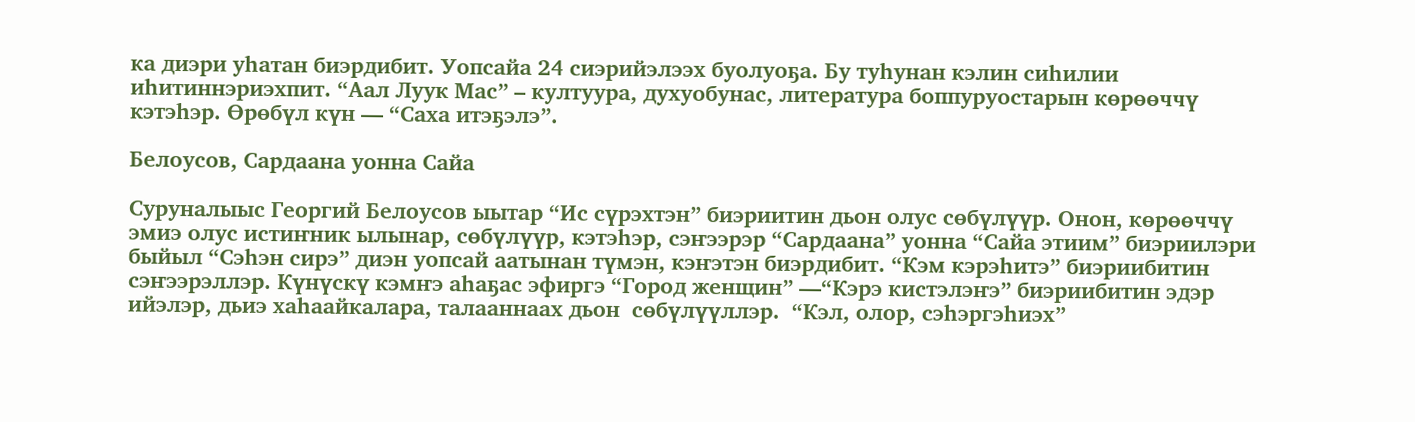ка диэри уһатан биэрдибит. Уопсайа 24 сиэрийэлээх буолуоҕа. Бу туһунан кэлин сиһилии иһитиннэриэхпит. “Аал Луук Мас” – култуура, духуобунас, литература боппуруостарын көрөөччү кэтэһэр. Өрөбүл күн — “Саха итэҕэлэ”.

Белоусов, Сардаана уонна Сайа

Суруналыыс Георгий Белоусов ыытар “Ис сүрэхтэн” биэриитин дьон олус сөбүлүүр. Онон, көрөөччү эмиэ олус истиҥник ылынар, сөбүлүүр, кэтэһэр, сэҥээрэр “Сардаана” уонна “Сайа этиим” биэриилэри быйыл “Сэһэн сирэ” диэн уопсай аатынан түмэн, кэҥэтэн биэрдибит. “Кэм кэрэһитэ” биэриибитин сэҥээрэллэр. Күнүскү кэмҥэ аһаҕас эфиргэ “Город женщин” —“Кэрэ кистэлэҥэ” биэриибитин эдэр ийэлэр, дьиэ хаһаайкалара, талааннаах дьон  сөбүлүүллэр.  “Кэл, олор, сэһэргэһиэх”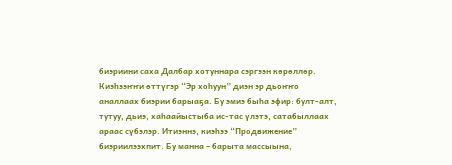биэриини саха Далбар хотуннара сэргээн көрөллөр. Киэһээҥҥи өттүгэр “Эр хоһуун” диэн эр дьоҥҥо аналлаах биэрии барыаҕа. Бу эмиэ быһа эфир: булт-алт, тутуу, дьиэ, хаһаайыстыба ис-тас үлэтэ, сатабыллаах араас сүбэлэр. Итиэннэ, киэһээ “Продвижение” биэриилээхпит. Бу манна – барыта массыына,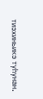тиэхиньикэ туһунан.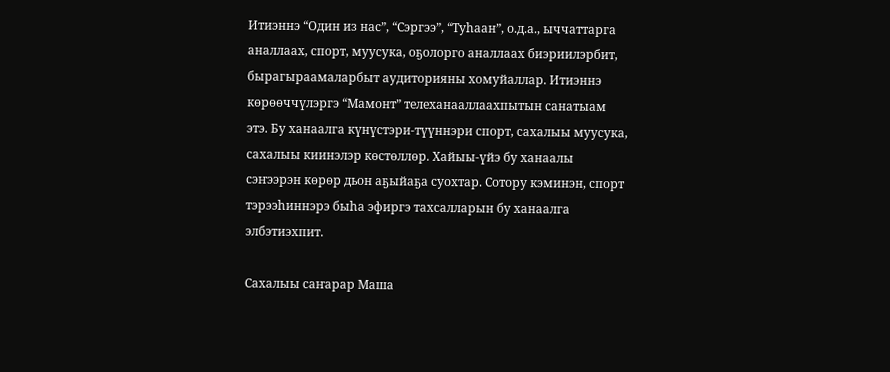Итиэннэ “Один из нас”, “Сэргээ”, “Туһаан”, о.д.а., ыччаттарга аналлаах, спорт, муусука, оҕолорго аналлаах биэриилэрбит, бырагыраамаларбыт аудиторияны хомуйаллар. Итиэннэ көрөөччүлэргэ “Мамонт” телеханааллаахпытын санатыам этэ. Бу ханаалга күнүстэри-түүннэри спорт, сахалыы муусука, сахалыы киинэлэр көстөллөр. Хайыы-үйэ бу ханаалы сэҥээрэн көрөр дьон аҕыйаҕа суохтар. Сотору кэминэн, спорт тэрээһиннэрэ быһа эфиргэ тахсалларын бу ханаалга элбэтиэхпит.

Сахалыы саҥарар Маша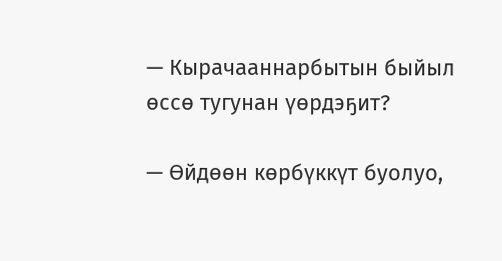— Кырачааннарбытын быйыл өссө тугунан үөрдэҕит?

— Өйдөөн көрбүккүт буолуо,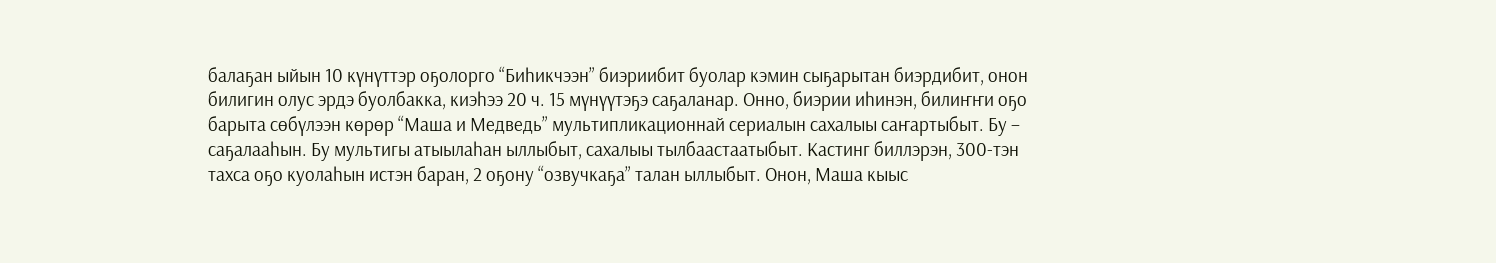балаҕан ыйын 10 күнүттэр оҕолорго “Биһикчээн” биэриибит буолар кэмин сыҕарытан биэрдибит, онон билигин олус эрдэ буолбакка, киэһээ 20 ч. 15 мүнүүтэҕэ саҕаланар. Онно, биэрии иһинэн, билиҥҥи оҕо барыта сөбүлээн көрөр “Маша и Медведь” мультипликационнай сериалын сахалыы саҥартыбыт. Бу – саҕалааһын. Бу мультигы атыылаһан ыллыбыт, сахалыы тылбаастаатыбыт. Кастинг биллэрэн, 300-тэн тахса оҕо куолаһын истэн баран, 2 оҕону “озвучкаҕа” талан ыллыбыт. Онон, Маша кыыс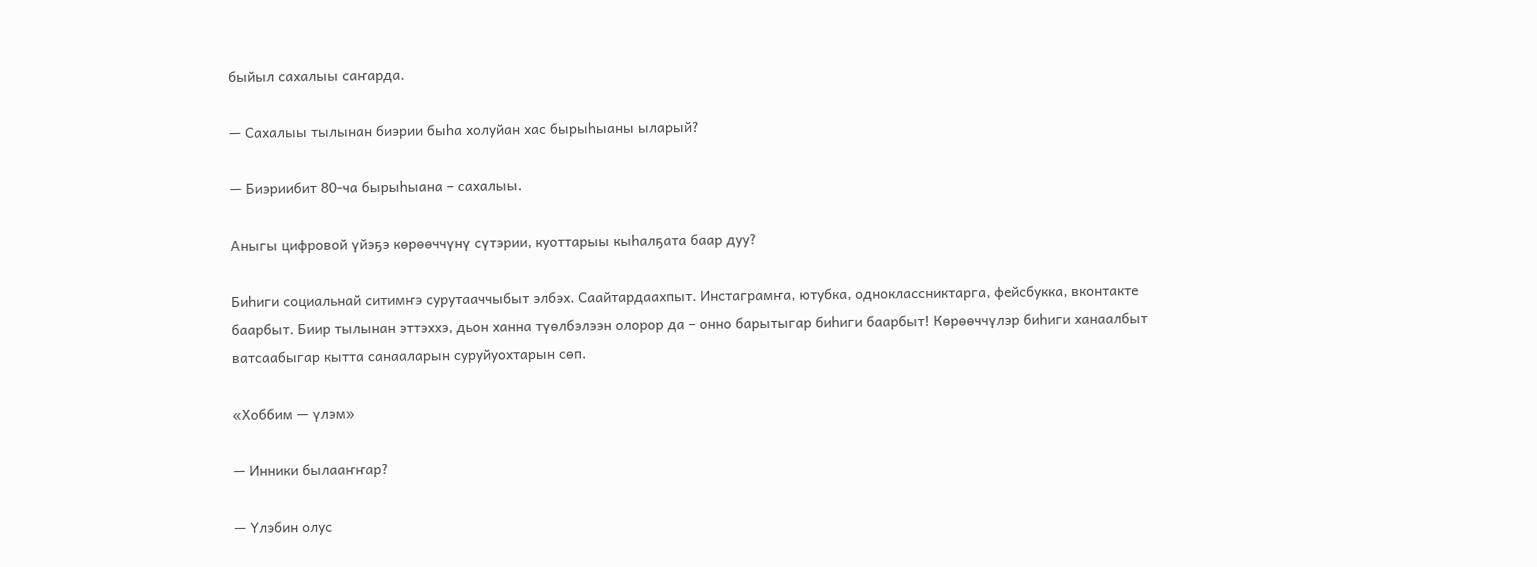быйыл сахалыы саҥарда.

— Сахалыы тылынан биэрии быһа холуйан хас бырыһыаны ыларый?

— Биэриибит 80-ча бырыһыана – сахалыы.

Аныгы цифровой үйэҕэ көрөөччүнү сүтэрии, куоттарыы кыһалҕата баар дуу?

Биһиги социальнай ситимҥэ сурутааччыбыт элбэх. Саайтардаахпыт. Инстаграмҥа, ютубка, одноклассниктарга, фейсбукка, вконтакте баарбыт. Биир тылынан эттэххэ, дьон ханна түөлбэлээн олорор да – онно барытыгар биһиги баарбыт! Көрөөччүлэр биһиги ханаалбыт ватсаабыгар кытта санааларын суруйуохтарын сөп.

«Хоббим — үлэм»

— Инники былааҥҥар?

— Үлэбин олус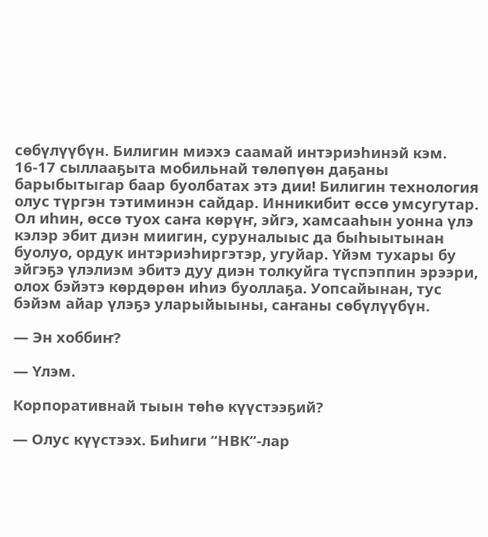сөбүлүүбүн. Билигин миэхэ саамай интэриэһинэй кэм. 16-17 сыллааҕыта мобильнай төлөпүөн даҕаны барыбытыгар баар буолбатах этэ дии! Билигин технология олус түргэн тэтиминэн сайдар. Инникибит өссө умсугутар. Ол иһин, өссө туох саҥа көрүҥ, эйгэ, хамсааһын уонна үлэ кэлэр эбит диэн миигин, суруналыыс да быһыытынан буолуо, ордук интэриэһиргэтэр, угуйар. Үйэм тухары бу эйгэҕэ үлэлиэм эбитэ дуу диэн толкуйга түспэппин эрээри, олох бэйэтэ көрдөрөн иһиэ буоллаҕа. Уопсайынан, тус бэйэм айар үлэҕэ уларыйыыны, саҥаны сөбүлүүбүн.

— Эн хоббиҥ?

— Үлэм.

Корпоративнай тыын төһө күүстээҕий?

— Олус күүстээх. Биһиги “НВК”-лар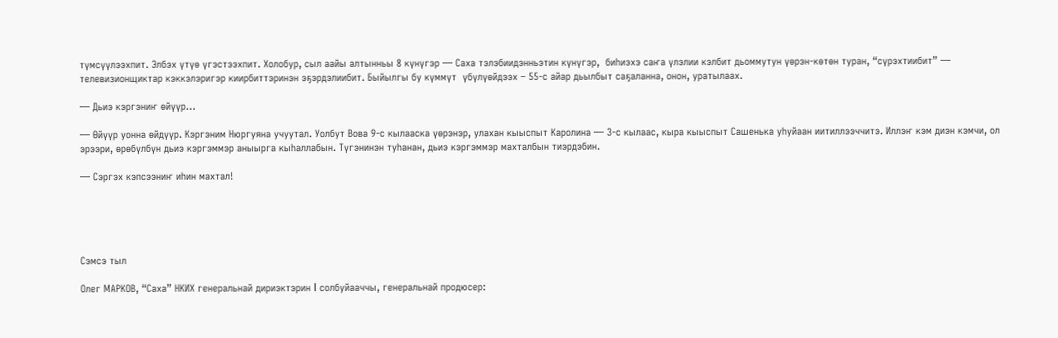түмсүүлээхпит. Элбэх үтүө үгэстээхпит. Холобур, сыл аайы алтынньы 8 күнүгэр — Саха тэлэбиидэнньэтин күнүгэр,  биһиэхэ саҥа үлэлии кэлбит дьоммутун үөрэн-көтөн туран, “сүрэхтиибит” — телевизионщиктар кэккэлэригэр киирбиттэринэн эҕэрдэлиибит. Быйылгы бу күммүт  үбүлүөйдээх – 55-с айар дьылбыт саҕаланна, онон, уратылаах.

— Дьиэ кэргэниҥ өйүүр…

— Өйүүр уонна өйдүүр. Кэргэним Нюргуяна учуутал. Уолбут Вова 9-с кылааска үөрэнэр, улахан кыыспыт Каролина — 3-с кылаас, кыра кыыспыт Сашенька уһуйаан иитиллээччитэ. Иллэҥ кэм диэн кэмчи, ол эрээри, өрөбүлбүн дьиэ кэргэммэр аныырга кыһаллабын. Түгэнинэн туһанан, дьиэ кэргэммэр махталбын тиэрдэбин.

— Сэргэх кэпсээниҥ иһин махтал!





Сэмсэ тыл

Олег МАРКОВ, “Саха” НКИХ генеральнай дириэктэрин I солбуйааччы, генеральнай продюсер: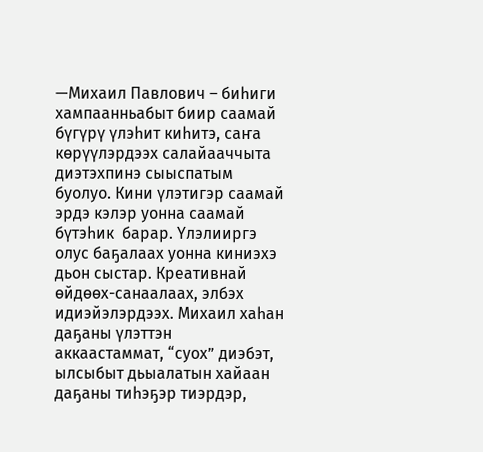—Михаил Павлович – биһиги хампаанньабыт биир саамай бүгүрү үлэһит киһитэ, саҥа көрүүлэрдээх салайааччыта диэтэхпинэ сыыспатым буолуо. Кини үлэтигэр саамай эрдэ кэлэр уонна саамай бүтэһик  барар. Үлэлииргэ олус баҕалаах уонна киниэхэ дьон сыстар. Креативнай өйдөөх-санаалаах, элбэх идиэйэлэрдээх. Михаил хаһан даҕаны үлэттэн аккаастаммат, “суох” диэбэт, ылсыбыт дьыалатын хайаан даҕаны тиһэҕэр тиэрдэр,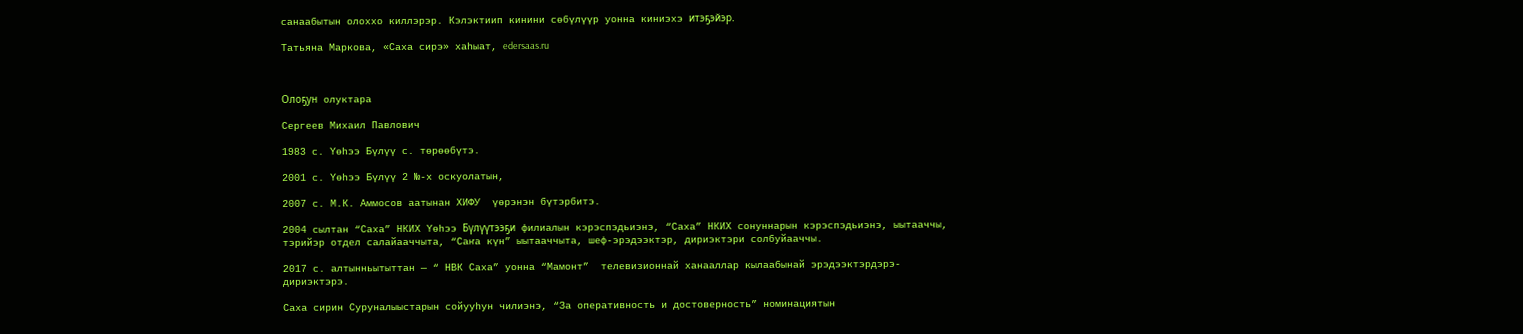санаабытын олоххо киллэрэр. Кэлэктиип кинини сөбүлүүр уонна киниэхэ итэҕэйэр.

Татьяна Маркова, «Саха сирэ» хаһыат, edersaas.ru



Олоҕун олуктара

Сергеев Михаил Павлович

1983 с. Үөһээ Бүлүү с. төрөөбүтэ.

2001 с. Үөһээ Бүлүү 2 №-х оскуолатын,

2007 с. М.К. Аммосов аатынан ХИФУ  үөрэнэн бүтэрбитэ.

2004 сылтан “Саха” НКИХ Үөһээ Бүлүүтээҕи филиалын кэрэспэдьиэнэ, “Саха” НКИХ сонуннарын кэрэспэдьиэнэ, ыытааччы, тэрийэр отдел салайааччыта, “Саҥа күн” ыытааччыта, шеф-эрэдээктэр, дириэктэри солбуйааччы.

2017 с. алтынньытыттан — “ НВК Саха” уонна “Мамонт”  телевизионнай ханааллар кылаабынай эрэдээктэрдэрэ-дириэктэрэ.

Саха сирин Суруналыыстарын сойууһун чилиэнэ, “За оперативность и достоверность” номинациятын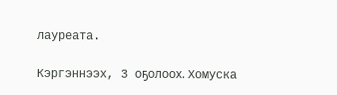лауреата.

Кэргэннээх, 3 оҕолоох. Хомуска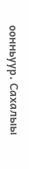оонньуур. Сахалыы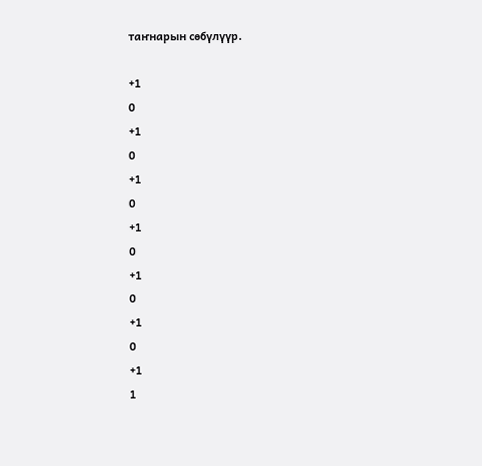таҥнарын сөбүлүүр.

+1
0
+1
0
+1
0
+1
0
+1
0
+1
0
+1
1